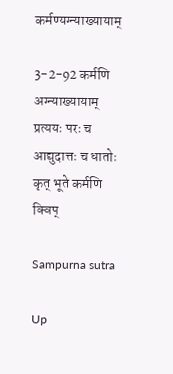कर्मण्यग्न्याख्यायाम्

3-2-92 कर्मणि अग्न्याख्यायाम् प्रत्ययः परः च आद्युदात्तः च धातोः कृत् भूते कर्मणि क्विप्

Sampurna sutra

Up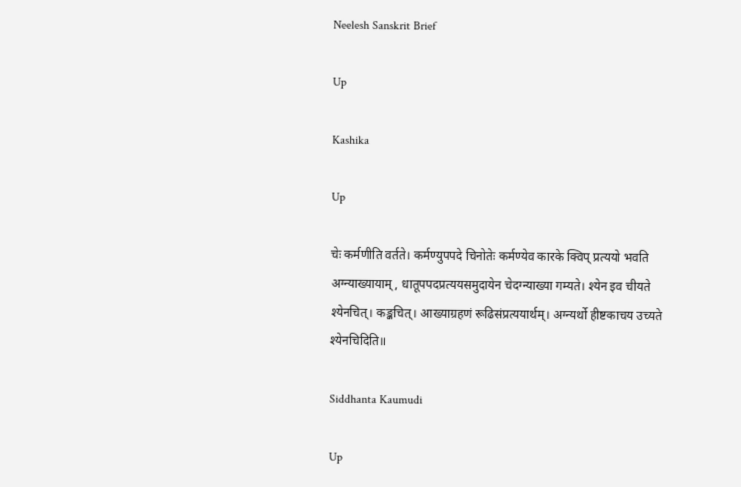Neelesh Sanskrit Brief

Up

Kashika

Up

चेः कर्मणीति वर्तते। कर्मण्युपपदे चिनोतेः कर्मण्येव कारके क्विप् प्रत्ययो भवति अग्न्याख्यायाम्, धातूपपदप्रत्ययसमुदायेन चेदग्न्याख्या गम्यते। श्येन इव चीयते श्येनचित्। कङ्कचित्। आख्याग्रहणं रूढिसंप्रत्ययार्थम्। अग्न्यर्थो हीष्टकाचय उच्यते श्येनचिदिति॥

Siddhanta Kaumudi

Up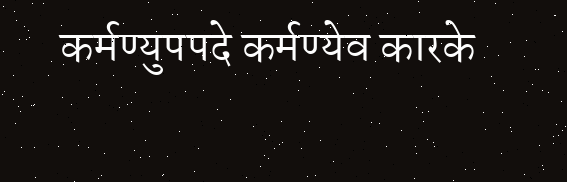कर्मण्युपपदे कर्मण्येव कारके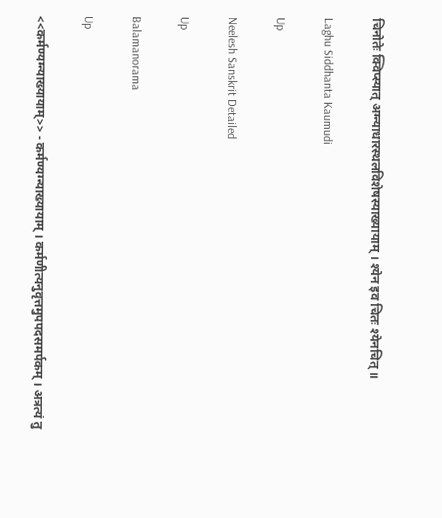चिनोतेः क्विप्स्यात् अग्न्याधारस्थलविशेषस्याख्यायाम् । श्येन इव चितः श्येनचित् ॥

Laghu Siddhanta Kaumudi

Up

Neelesh Sanskrit Detailed

Up

Balamanorama

Up

<<कर्मण्यग्न्याख्यायाम्>> - कर्मण्यग्न्याख्यायाम् । कर्मणीत्यनुवृत्तमुपपदसमर्पकम् । अत्रत्यं तु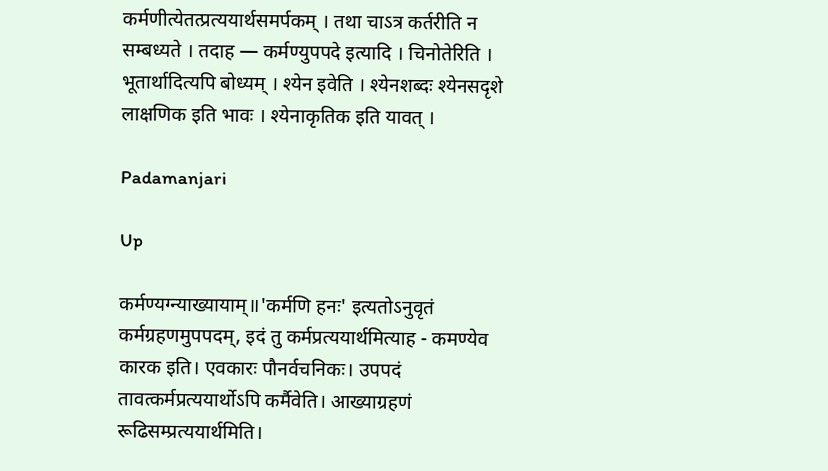कर्मणीत्येतत्प्रत्ययार्थसमर्पकम् । तथा चाऽत्र कर्तरीति न सम्बध्यते । तदाह — कर्मण्युपपदे इत्यादि । चिनोतेरिति । भूतार्थादित्यपि बोध्यम् । श्येन इवेति । श्येनशब्दः श्येनसदृशे लाक्षणिक इति भावः । श्येनाकृतिक इति यावत् ।

Padamanjari

Up

कर्मण्यग्न्याख्यायाम्॥'कर्मणि हनः' इत्यतोऽनुवृतं कर्मग्रहणमुपपदम्, इदं तु कर्मप्रत्ययार्थमित्याह - कमण्येव कारक इति। एवकारः पौनर्वचनिकः। उपपदं तावत्कर्मप्रत्ययार्थोऽपि कर्मैवेति। आख्याग्रहणं रूढिसम्प्रत्ययार्थमिति।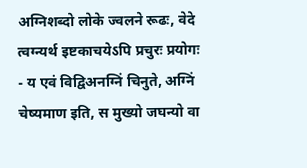अग्निशब्दो लोके ज्वलने रूढः, वेदे त्वग्न्यर्थ इष्टकाचयेऽपि प्रचुरः प्रयोगः - य एवं विद्विअनग्निं चिनुते, अग्निं चेष्यमाण इति, स मुख्यो जघन्यो वा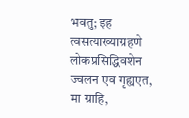भवतु; इह त्वसत्याख्याग्रहणे लोकप्रसिद्धिवशेन ज्वलन एव गृह्यएत, मा ग्राहि,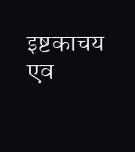इष्टकाचय एव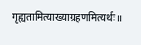गृह्यतामित्याख्याग्रहणमित्यर्थः॥